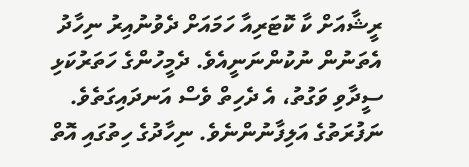ރީޝާއަށް ކާ ކޮޓަރިއާ ހަމައަށް ދެވުނުއިރު ނިހާދު އެތަނުން ނުކުންނަނީއެވެ. ދެމީހުންގެ ހަތަރުކަޅި ސީދާވި ވަގުތު، އެ ދެހިތް ވެސް އަނދައިގަތެވެ. ނަފުރަތުގެ އަލިފާނުންނެވެ. ނިހާދުގެ ހިތުގައި އޮތް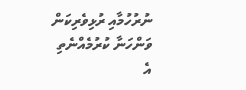ނުރުހުމާއި ރުޅިވެރިކަން ވަންހަނާ ކުރުމެއްނެތި އެ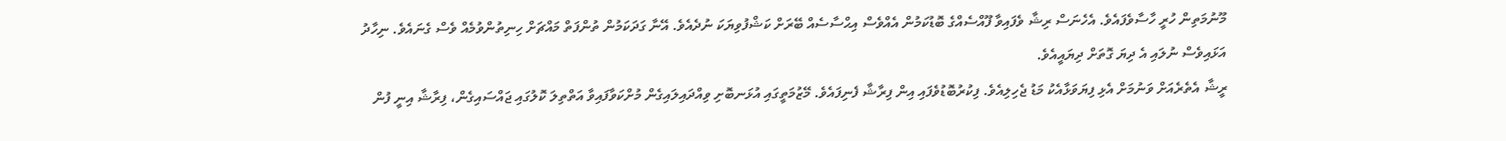މޫނުމަތިން ހުރީ ހާސާވެފައެވެ. އެހެނަސް ރިޝާ ވެފައިވާ ފޫއްސެއްގެ ބޮޑުކަމުން އެއްވެސް އިޙްސާސެއް ބޭރަށް ކަޝްފުވިޔަކަ ނުދެއެވެ. އޭނާ ގަދަކަމުން ތުންފަތް މައްޗަށް ހިނިތުންވުމެއް ވެސް ގެނައެވެ. ނިހާދު އަޅައިވެސް ނުލައި އެ ދިޔަ ގޮތަށް ދިޔައީއެވެ.
ރީޝާ އެތެރެއަށް ވަނުމަށް އެޅި ފިޔަވަޅާއެކު މަޑު ޖެހިލިއެވެ. ފިކުރުބޮޑުވެފައި އިން ފިރާޝާ ފެނިފައެވެ. މޭޒުމަތީގައި އުޅަނބޮށި ވިއްދައިލައިގެން މުށްކަވާފައިވާ އަތްތިލަ ކޮލުގައި ޖައްސައިގެން، ފިރާޝާ އިނީ ފުން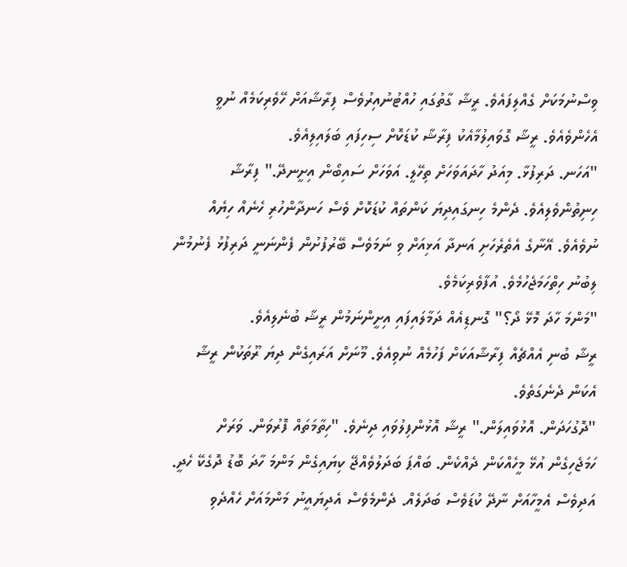ވިސްނުމަކަށް ގެއްލިފައެވެ. ރީޝާ ގާތުގައި ހުއްޓުނުއިރުވެސް ފިރާޝާއަށް ހޭވެރިކަމެއް ނުވީ އެހެންވެއެވެ. ރީޝާ ގޮވައިލުމާއެކު ފިރާޝާ ކުޑަކޮށް ސިހިފައި ބަލައިލިއެވެ.
"އަހަނ. ދަރިފުޅާ. މިއަދު ހާދައަވަހަށް ތިހޭލީ. އަވަހަށް ސައިބޯން އިށީނދޭ." ފިރާޝާ ހިނިތުންވެލިއެވެ. ދެންމެ ހިނގައިދިޔަ ކަންތައް ކުޑަކޮށް ވެސް ހަނދާންހުރި ހެނެއް ހިޔެއް ނުވެއެވެ. އޭނާގެ އެތެރެހަށި އަނދާ އަޅިއަށް ވި ނަމަވެސް ބޭރުފުށުން ފެންނަނީ ދަރިފުޅު ފެނުމުން ލިބުނު ހިތްހަމަޖެހުމެވެ. އުފާވެރިކަމެވެ.
"މަންމަ ހާދަ މޮޅޭ ދޯ؟" ގޮނޑިއެއް ދަމާލައިފައި އިށީންނަމުން ރީޝާ ބުނެލިއެވެ.
ރީޝާ ބުނި އެއްޗެއް ފިރާޝާއަކަށް ފަހުމެއް ނުވިއެވެ. މޫނަށް އަރައިގެން ދިޔަ ރޫތަކުން ރީޝާ އެކަން ދެނެގަތެވެ.
"ދޮގުހަދަން. އޮޅުވައިލަން." ރީޝާ އޮޅުންފިލުވައި ދިނެވެ. "ހިތާމަތައް ފޮރުވަން. ވަރަށް ހަމަޖެހިގެން އުޅޭ މީހެއްކަން ދެއްކެން. ބައްޕަ ބަދަލުވެއްޖޭ ކިޔައިގެން މަންމަ ހާދަ ބޮޑު ދޮގެކޭ ހެދީ. އަދިވެސް އެމީހާއަށް ނާދޭ ކުޑަވެސް ބަދަލެއް. ދެންމެވެސް އެދިޔައީނު މަންމައަށް ހެއްދެވި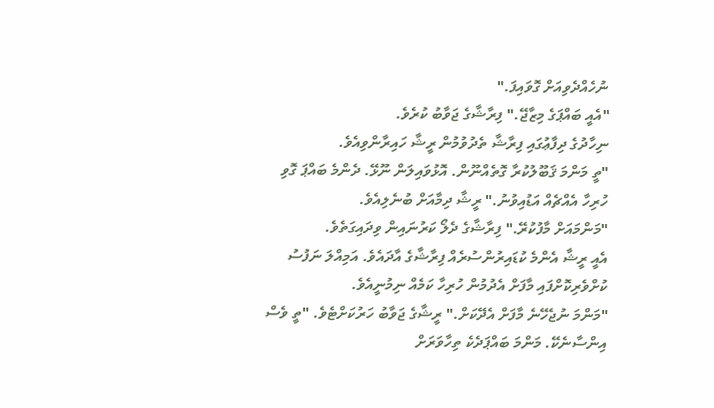ނުހެއްދެވިއަށް ގޮވައިފަ."
"އެއީ ބައްޕަގެ މިޒާޖޭ." ފިރާޝާގެ ޖަވާބު ކުރެވެ.
ނިހާދުގެ ދިފާޢުގައި ފިރާޝާ ތެދުވުމުން ރީޝާ ހައިރާންވިއެވެ.
"ތީ މަންމަ ޤަބޫލުކުރާ ގޮތެއްނޫން. އޮޅުވައިލަން ނޫޅޭ. ދެންމެ ބައްޕަ ގޮވި ހުރިހާ އެއްޗެއް އަޑުއިވުނު." ރީޝާ ދިމާއަށް ބުނެލިއެވެ.
"މަންމައަށް މާފުކުރޭ." ފިރާޝާގެ ދެލޯ ކަރުނައިން ވިދައިގަތެވެ.
އެއީ ރީޝާ އެންމެ ކުޑައިރުންސުރެއް ފިރާޝާގެ އާދައެވެ. އަމިއްލަ ނަފުސު ކުށްވެރިކޮށްފައި މާފަށް އެދުމުން ހުރިހާ ކަމެއް ނިމުނީއެވެ.
"މަންމަ ނުޖެހޭނެ މާފަށް އެދޭކަށް." ރީޝާގެ ޖަވާބު ހަރުކަށްޓެވެ. "ތީ ވެސް އިންސާނެކޭ. މަންމަ ބައްޕަދެކެ ތިހާވަރަށް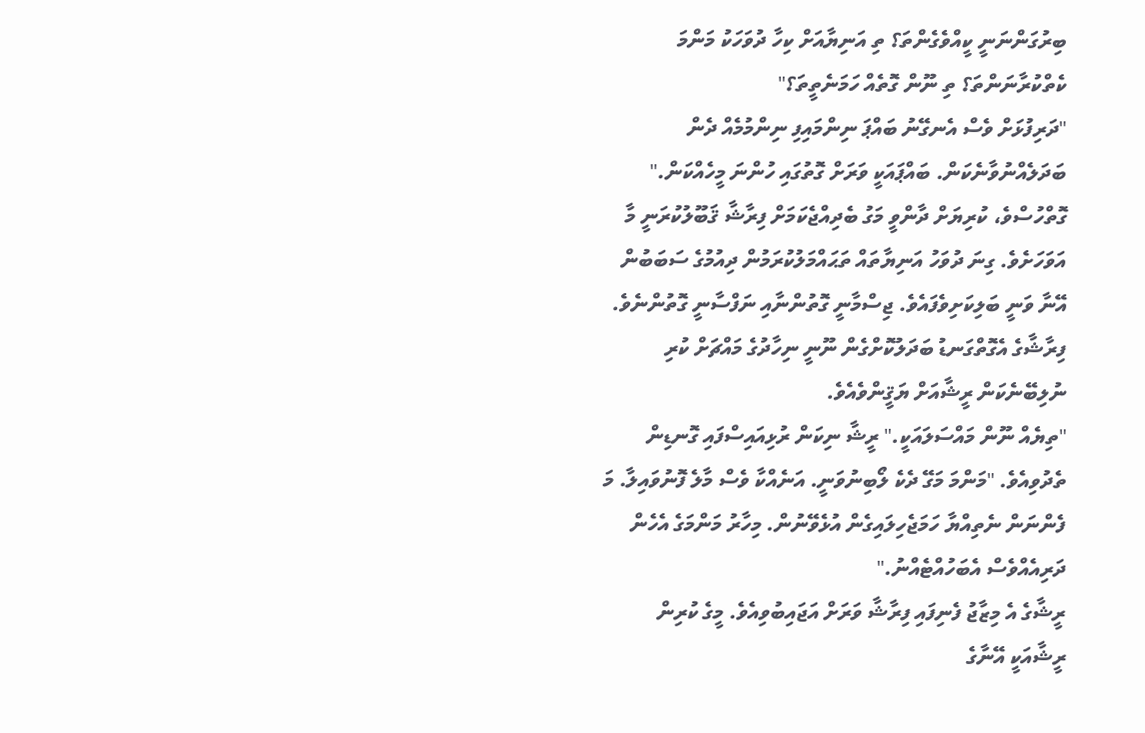ބިރުގަންނަނީ ކީއްވެގެންތަ؟ ތި އަނިޔާއަށް ކިހާ ދުވަހަކު މަންމަ ކެތްކުރާނަންތަ؟ ތި ނޫން ގޮތެއް ހަމަނެތީތަ؟"
"ދަރިފުޅަށް ވެސް އެނގޭނު ބައްޕަ ނިންމައިފި ނިންމުމެއް ދެން ބަދަލެއްނުވާނެކަން. ބައްޕައަކީ ވަރަށް ގޮތުގައި ހުންނަ މީހެއްކަން."
ގޮތްހުސްވެ، ކުރިޔަށް ދާންވީ މަގު ބެދިއްޖެކަމަށް ފިރާޝާ ޤަބޫލުކުރަނީ މާ އަވަހަށެވެ. ގިނަ ދުވަހު އަނިޔާތައް ތަޙައްމަލުކުރަމުން ދިއުމުގެ ސަބަބުން އޭނާ ވަނީ ބަލިކަށިވެފައެވެ. ޖިސްމާނީ ގޮތުންނާއި ނަފްސާނީ ގޮތުންނެވެ. ފިރާޝާގެ އެގޮތްގަނޑު ބަދަލުކޮށްގެން ނޫނީ ނިހާދުގެ މައްޗަށް ކުރި ނުލިބޭނެކަން ރީޝާއަށް ޔަޤީންވެއެވެ.
"ތިޔެއް ނޫން މައްސަލައަކީ." ރީޝާ ނިކަން ރުޅިއައިސްފައި ގޮނޑިން ތެދުވިއެވެ. "މަންމަ މަގޭ ދެކެ ލޯބިނުވަނީ. އަނެއްކާ ވެސް މާލެ ފޮނުވައިލާ. މަ ފެންނަން ނެތިއްޔާ ހަމަޖެހިލައިގެން އުޅެވޭނުން. މިހާރު މަންމަގެ އެހެން ދަރިއެއްވެސް އެބަހުއްޓެއްނު."
ރީޝާގެ އެ މިޒާޖު ފެނިފައި ފިރާޝާ ވަރަށް އަޖައިބުވިއެވެ. މީގެ ކުރިން ރީޝާއަކީ އޭނާގެ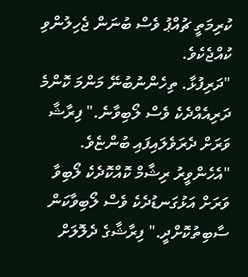ކުރިމަތީ ޗުއްޕު ވެސް ބުނަން ޖެހިލުންވި ކުއްޖެކެވެ.
"ދަރިފުޅާ. ތިހެންނުބުނޭ މަންމަ ކޮންމެ ދަރިއެއްދެކެ ވެސް ލޯބިވާނެ." ފިރާޝާ ވަރަށް ދެރަވެލައިފައި ބުންޏެވެ.
"އެހެންވީރު ރިޝާމް ކޮއްކޮދެކެ ލޯބިވާ ވަރަށް އަޅުގަނޑުދެކެ ވެސް ލޯބިވާކަން ސާބިތުކޮށްދީ." ފިރާޝާގެ ދެލޮލަށް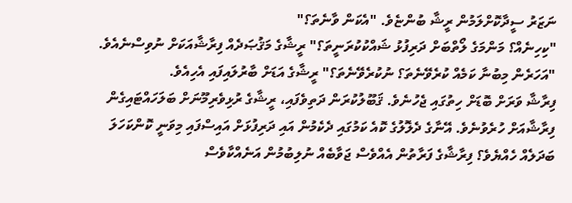ނަޒަރު ސީދާކޮށްލަމުން ރީޝާ ބުންޏެވެ. "އެކަން ވާނެތަ؟"
"ކިހިނެއް؟ މަންމަގެ ލޯތްބަށް ދަރިފުޅު ޝައްކުކުރަނީތަ؟" ރީޝާގެ މަޤުޞަދެއް ފިރާޝާއަކަށް ނުވިސްނެއެވެ.
"އަހަރެން މިބުނާ ކަމެއް ކުރެވޭނެތަ؟ ނުކުރެވޭނެތަ؟" ރީޝާގެ އަޑަށް ބާރުލައިފައި އެހިއެވެ.
ފިރާޝާ ވަރަށް ބޮޑަށް ހިތުގައި ޖެހުނެވެ. ޤަބޫލުކުރަން ދަތިވެފައި، ރީޝާގެ ރުޅިވެރިމޫނަށް ބަލަހައްޓައިގެން ފިރާޝާއަށް ހުރެވުނެވެ. އޭނާގެ ދެލޮލުގެ ކޮއެ ކަމުގައި ދެކެމުން އައި ދަރިފުޅަށް އައިސްފައި މިވަނީ ކޮންކަހަލަ ބަދަލެއް ހެއްޔެވެ؟ ފިރާޝާގެ ފަރާތުން އެއްވެސް ޖަވާބެއް ނުލިބުމުން އަނެއްކާވެސް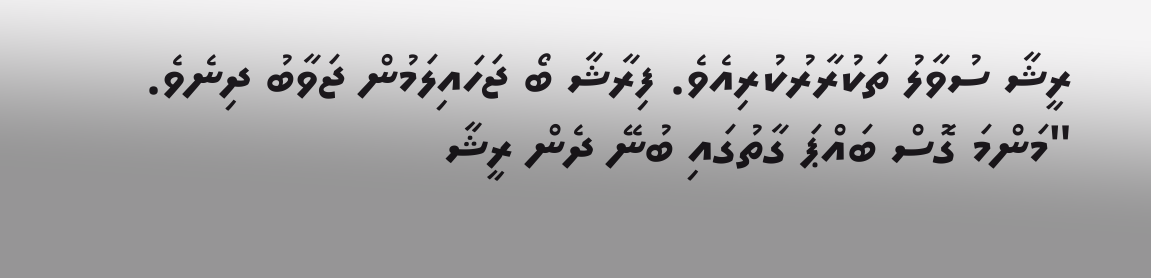ރީޝާ ސުވާލު ތަކުރާރުކުރިއެވެ. ފިރާޝާ ބޯ ޖަހައިލަމުން ޖަވާބު ދިނެވެ.
"މަންމަ ގޮސް ބައްޕަ ގާތުގައި ބުނޭ ދެން ރީޝާ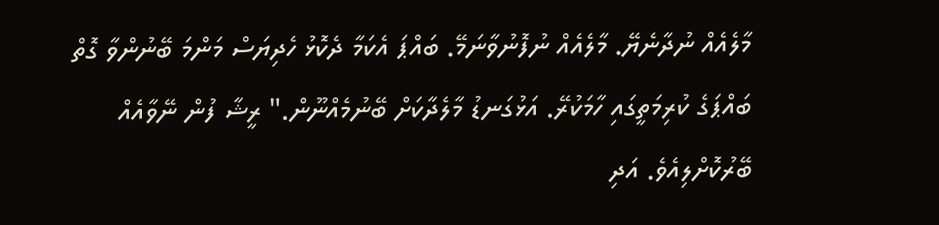މާލެއެއް ނުދާނެޔޭ. މާލެއެއް ނުފޮނުވާނަމޭ. ބައްޕަ އެކަމާ ދެކޮޅު ހެދިޔަސް މަންމަ ބޭނުންވާ ގޮތް ބައްޕަގެ ކުރިމަތީގައި ހާމަކުރޭ. އަޅުގަނޑު މާލެދާކަށް ބޭނުމެއްނޫން." ރީޝާ ފުން ނޭވާއެއް ބޭރުކޮށްލިއެވެ. އަދި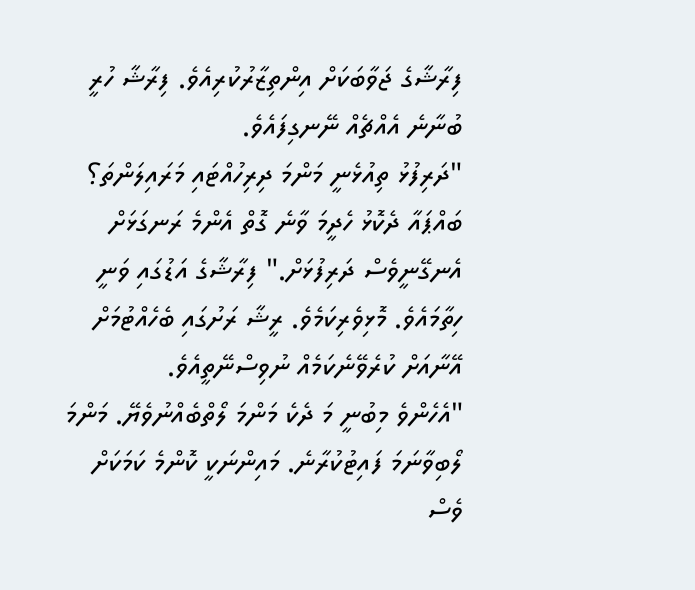ފިރާޝާގެ ޖަވާބަކަށް އިންތިޒާރުކުރިއެވެ. ފިރާޝާ ހުރީ ބުނާނެ އެއްޗެއް ނޭނގިފައެވެ.
"ދަރިފުޅު ތިއުޅެނީ މަންމަ ދިރިހުއްޓައި މަރައިލަންތަ؟ ބައްޕައާ ދެކޮޅު ހެދީމަ ވާނެ ގޮތް އެންމެ ރަނގަޅަށް އެނގޭނީވެސް ދަރިފުޅަށް." ފިރާޝާގެ އަޑުގައި ވަނީ ހިތާމައެވެ. މޮޅިވެރިކަމެވެ. ރީޝާ ރަށުގައި ބެހެއްޓުމަށް އޭނާއަށް ކުރެވޭނެކަމެއް ނުވިސްނޭތީއެވެ.
"އެހެންވެ މިބުނީ މަ ދެކެ މަންމަ ލޯތްބެއްނުވެޔޭ. މަންމަ ލޯބިވާނަމަ ފައިޓުކުރާނެ. މައިންނަކީ ކޮންމެ ކަމަކަށް ވެސް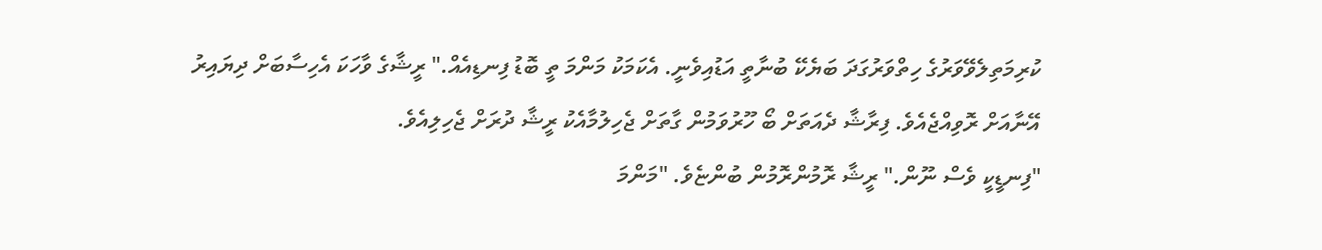ކުރިމަތިލެވޭވަރުގެ ހިތްވަރުގަދަ ބަޔެކޭ ބުނާތީ އަޑުއިވެނީ. އެކަމަކު މަންމަ ތީ ބޮޑު ފިނޑިއެއް." ރީޝާގެ ވާހަކަ އެހިސާބަށް ދިޔައިރު އޭނާއަށް ރޮވިއްޖެއެވެ. ފިރާޝާ ދެއަތަށް ބޯ ހޫރުވަމުން ގާތަށް ޖެހިލުމާއެކު ރީޝާ ދުރަށް ޖެހިލިއެވެ.
"ފިނޑީކީ ވެސް ނޫން." ރީޝާ ރޮމުންރޮމުން ބުންޏެވެ. "މަންމަ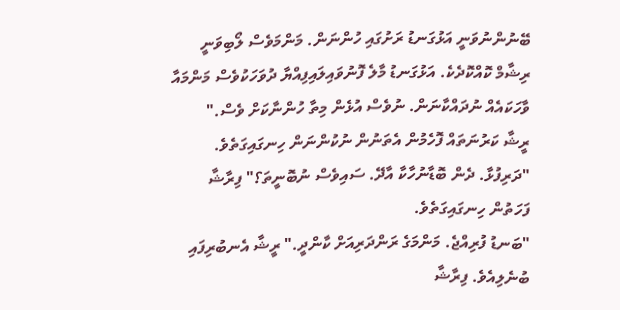ބޭނުންނުވަނީ އަޅުގަނޑު ރަށުގައި ހުންނަން. މަންމަވެސް ލޯބިވަނީ ރިޝާމް ކޮއްކޮދެކެ. އަޅުގަނޑު މާލެ ފޮނުވައިލައިފިއްޔާ ދުވަހަކުވެސް މަންމައާ ވާހަކައެއް ނުދައްކާނަން. ނުވެސް އުޅެން މިތާ ހުންނާކަށް ވެސް."
ރީޝާ ކަރުނަތައް ފޮހެމުން އެތަނުން ނުކުންނަން ހިނގައިގަތެވެ.
"ދަރިފުޅާ. ދެން ބޮޑާނުހާކާ އާދޭ. ސައިވެސް ނުބޮނީތަ؟" ފިރާޝާ ފަހަތުން ހިނގައިގަތެވެ.
"ބަނޑު ފުރިއްޖެ. މަންމަގެ ރަންދަރިއަށް ކާންދީ." ރީޝާ އެނބުރިފައި ބުނެލިއެވެ. ފިރާޝާ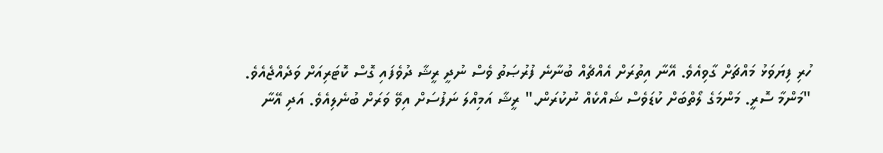ހުރި ފިޔަވަޅު މައްޗަށް ގާވިއެވެ. އޭނާ އިތުރަށް އެއްޗެއް ބުނާނެ ފުރުޞަތު ވެސް ނުދީ ރީޝާ ދުވެފައި ގޮސް ކޮޓަރިއަށް ވަދެއްޖެއެވެ.
"މަންމާ ސޮރީ. މަންމަގެ ލޯތްބަށް ކުޑަވެސް ޝައްކެއް ނުކުރަން." ރީޝާ އަމިއްލަ ނަފުސަށް އިވޭ ވަރަށް ބުނެލިއެވެ. އަދި އޭނާ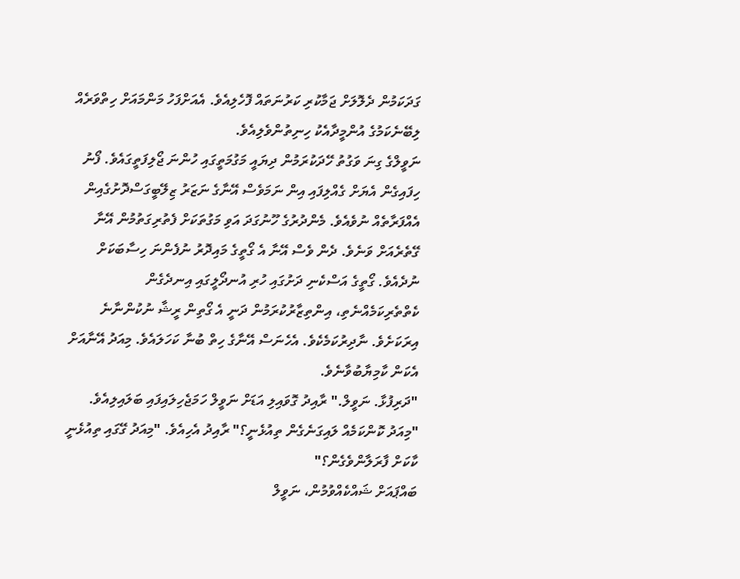ގަދަކަމުން ދެލޮލަށް ޖަމާކުރި ކަރުނަތައް ފޮހެލިއެވެ. އެއަށްފަހު މަންމައަށް ހިތްވަރެއް ލިބޭނެކަމުގެ އުންމީދާއެކު ހިނިތުންވެލިއެވެ.
ނަވީލްގެ ގިނަ ވަގުތު ހޭދަކުރަމުން ދިޔައީ މަގުމަތީގައި ހުންނަ ޖޯލިފަތީގައެވެ. ފޯނު ހިފައިގެން އެޔަށް ގެއްލިފައި އިން ނަމަވެސް އޭނާގެ ނަޒަރު ޒިލޭބީގަސްދޮށުގެއިން އެއްފަރާތެއް ނުވެއެވެ. މެންދުރުގެ ހޫނުގަދަ އަވި މަގުތަކަށް ފެތުރިގަތުމުން އޭނާ ގޭތެރެއަށް ވަނެވެ. ދެން ވެސް އޭނާ އެ ގޯތީގެ މައިދޮރު ނުފެންނަ ހިސާބަކަށް ނުދެއެވެ. ގޯތީގެ އަސްކެނި ދަށުގައި ހުރި އުނދޯލީގައި އިނދެގެން ކެތްތެރިކަމެއްނެތި، އިންތިޒާރުކުރަމުން ދަނީ އެ ގޯތިން ރީޝާ ނުކުންނާނެ އިރަކަށެވެ. ނާދިރުކަމެކެވެ. އެހެނަސް އޭނާގެ ހިތް ބުނާ ކަހަލައެވެ. މިއަދު އޭނާއަށް އެކަން ކާމިޔާބުވާނެވެ.
"ދަރިފުޅާ. ނަވީލް." ރާއިދު ގޮވައިލި އަޑަށް ނަވީލް ހަމަޖެހިލައިފައި ބަލައިލިއެވެ.
"މިއަދު ކޮންކަމެއް ލައިގަނެގެން ތިއުޅެނީ؟" ރާއިދު އެހިއެވެ. "މިއަދު ގޭގައި ތިއުޅެނީ ކާކަށް ފާރަލާންވެގެން؟"
ބައްޕައަށް ޝައްކެއްވުމުން، ނަވީލް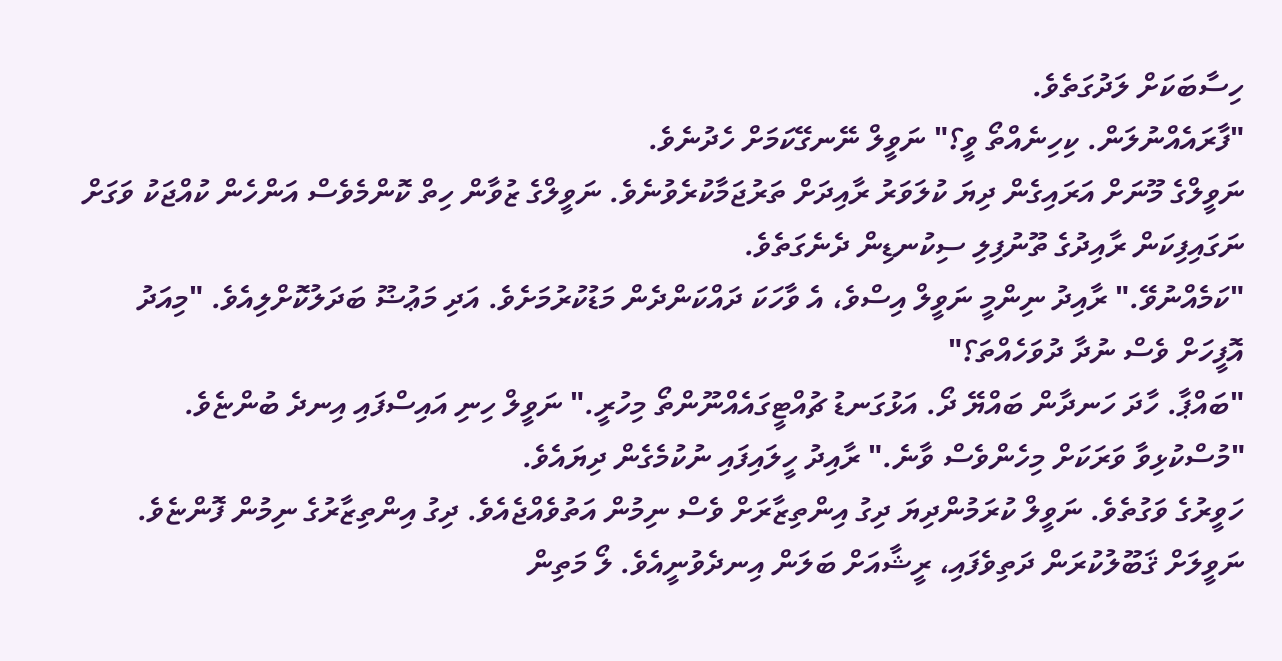ހިސާބަކަށް ލަދުގަތެވެ.
"ފާރައެއްނުލަން. ކިހިނެއްތޯ ވީ؟" ނަވީލް ނޭނގޭކަމަށް ހެދުނެވެ.
ނަވީލްގެ މޫނަށް އަރައިގެން ދިޔަ ކުލަވަރު ރާއިދަށް ތަރުޖަމާކުރެވުނެވެ. ނަވީލްގެ ޒުވާން ހިތް ކޮންމެވެސް އަންހެން ކުއްޖަކު ވަގަށް ނަގައިފިކަން ރާއިދުގެ ތޫނުފިލި ސިކުނޑިން ދެނެގަތެވެ.
"ކަމެއްނުވޭ." ރާއިދު ނިންމީ ނަވީލް އިސްވެ، އެ ވާހަކަ ދައްކަންދެން މަޑުކުރުމަށެވެ. އަދި މަޢުޟޫ ބަދަލުކޮށްލިއެވެ. "މިއަދު އޮފީހަށް ވެސް ނުދާ ދުވަހެއްތަ؟"
"ބައްޕާ. ހާދަ ހަނދާން ބައްޔޭ ދޯ. އަޅުގަނޑު ޗުއްޓީގައެއްނޫންތޯ މިހުރީ." ނަވީލް ހިނި އައިސްފައި އިނދެ ބުންޏެވެ.
"މުސްކުޅިވާ ވަރަކަށް މިހެންވެސް ވާނެ." ރާއިދު ހީލައިފައި ނުކުމެގެން ދިޔައެވެ.
ހަވީރުގެ ވަގުތެވެ. ނަވީލް ކުރަމުންދިޔަ ދިގު އިންތިޒާރަށް ވެސް ނިމުން އަތުވެއްޖެއެވެ. ދިގު އިންތިޒާރުގެ ނިމުން ފޮންޏެވެ. ނަވީލަށް ޤަބޫލުކުރަން ދަތިވެފައި، ރީޝާއަށް ބަލަން އިނދެވުނީއެވެ. ލޯ މަތިން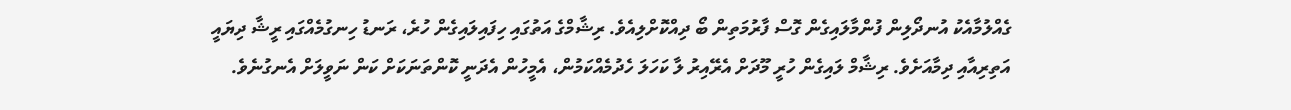ގެއްލުމާއެކު އުނދޯލިން ފުންމާލައިގެން ގޮސް ފާރުމަތިން ބޯ ދިއްކޮށްލިއެވެ. ރިޝާމްގެ އަތުގައި ހިފައިލައިގެން ހުރެ، ރަނޑު ހިނގުމެއްގައި ރީޝާ ދިޔައީ އަތިރިއާއި ދިމާއަށެވެ. ރިޝާމް ލައިގެން ހުރީ މޫދަށް އެރޭއިރު ލާ ކަހަލަ ހެދުމެއްކަމުން، އެމީހުން އެދަނީ ކޮންތަނަކަށް ކަން ނަވީލަށް އެނގުނެވެ.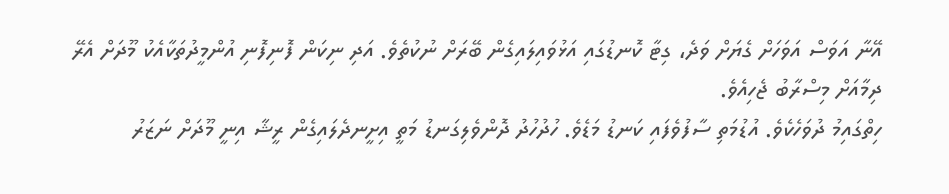އޭނާ އަވަސް އަވަހަށް ގެޔަށް ވަދެ، ގިޓާ ކޮނޑުގައި އަޅުވައިލައިގެން ބޭރަށް ނުކުތެވެ. އަދި ނިކަން ފޮނިފޮނި އުންމީދުތަކާއެކު މޫދަށް އެރޭ ދިމާއަށް މިސްރާބު ޖެހިއެވެ.
ހިތްގައިމު ދުވަހެކެވެ. އުޑުމަތި ސާފުވެފައި ކަނޑު މަޑެވެ. ހުދުހުދު ދޮންވެލިގަނޑު މަތީ އިށީނދެލައިގެން ރީޝާ އިނީ މޫދަށް ނަޒަރު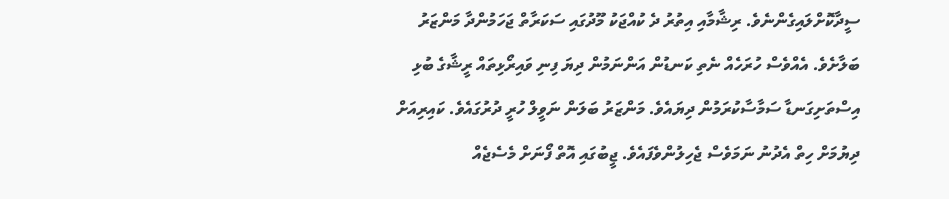ސީދާކޮށްލައިގެންނެވެ. ރިޝާމާއި އިތުރު ދެ ކުއްޖަކު މޫދުގައި ސަކަރާތް ޖަހަމުންދާ މަންޒަރު ބަލާށެވެ. އެއްވެސް ހުރަހެއް ނެތި ކަނޑުން އަންނަމުން ދިޔަ ފިނި ވައިރޯޅިތައް ރީޝާގެ ބުޅި އިސްތަށިގަނޑާ ސަމާސާކުރަމުން ދިޔައެވެ. މަންޒަރު ބަލަން ނަވީލް ހުރީ ދުރުގައެވެ. ކައިރިއަށް ދިޔުމަށް ހިތް އެދުނު ނަމަވެސް ޖެހިލުންވެފައެވެ. ޖީބުގައި އޮތް ފޯނަށް މެސެޖެއް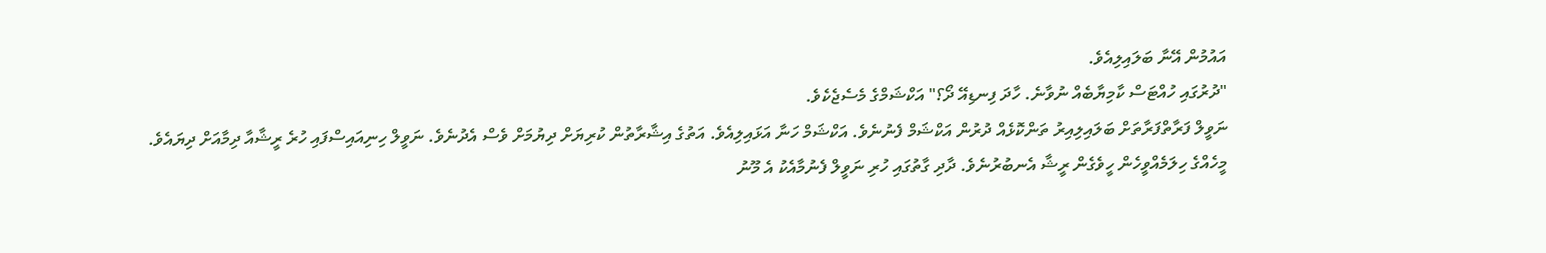އައުމުން އޭނާ ބަލައިލިއެވެ.
"ދުރުގައި ހުއްޓަސް ކާމިޔާބެއް ނުވާނެ. ހާދަ ފިނޑިއޭ ދޯ؟" އަކްޝަމްގެ މެސެޖެކެވެ.
ނަވީލް ފަރާތްފަރާތަށް ބަލައިލިއިރު ތަންކޮޅެއް ދުރުން އަކްޝަމް ފެނުނެވެ. އަކްޝަމް ހަނާ އަޅައިލިއެވެ. އަތުގެ އިޝާރާތުން ކުރިޔަށް ދިޔުމަށް ވެސް އެދުނެވެ. ނަވީލް ހިނިއައިސްފައި ހުރެ ރީޝާއާ ދިމާއަށް ދިޔައެވެ.
މީހެއްގެ ހިލަމެއްވީހެން ހީވެގެން ރީޝާ އެނބުރުނެވެ. ދާދި ގާތުގައި ހުރި ނަވީލް ފެނުމާއެކު އެ މޫނު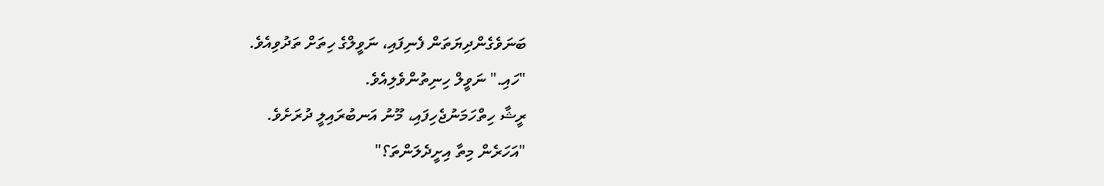ބަނަވެގެންދިޔަތަން ފެނިފައި، ނަވީލްގެ ހިތަށް ތަދުވިއެވެ.
"ހައި." ނަވީލް ހިނިތުންވެލިއެވެ.
ރީޝާ ހިތްހަމަނުޖެހިފައި، މޫނު އަނބުރައިލީ ދުރަށެވެ.
"އަހަރެން މިތާ އިށީދެލަންތަ؟"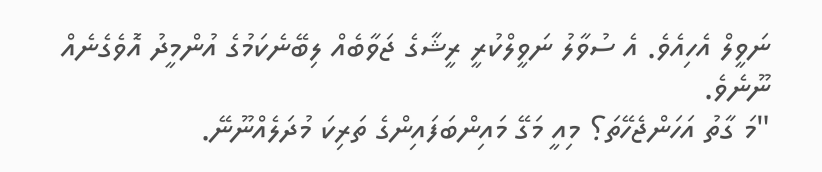ނަވީލް އެހިއެވެ. އެ ސުވާލު ނަވީލްކުރީ ރީޝާގެ ޖަވާބެއް ލިބޭނެކަމުގެ އުންމީދު އޮވެގެނެއް ނޫނެވެ.
"މަ ގާތު އަހަންޖެހޭތަ؟ މިއީ މަގޭ މައިންބަފައިންގެ ތަރިކަ މުދަލެއްނޫނޭ.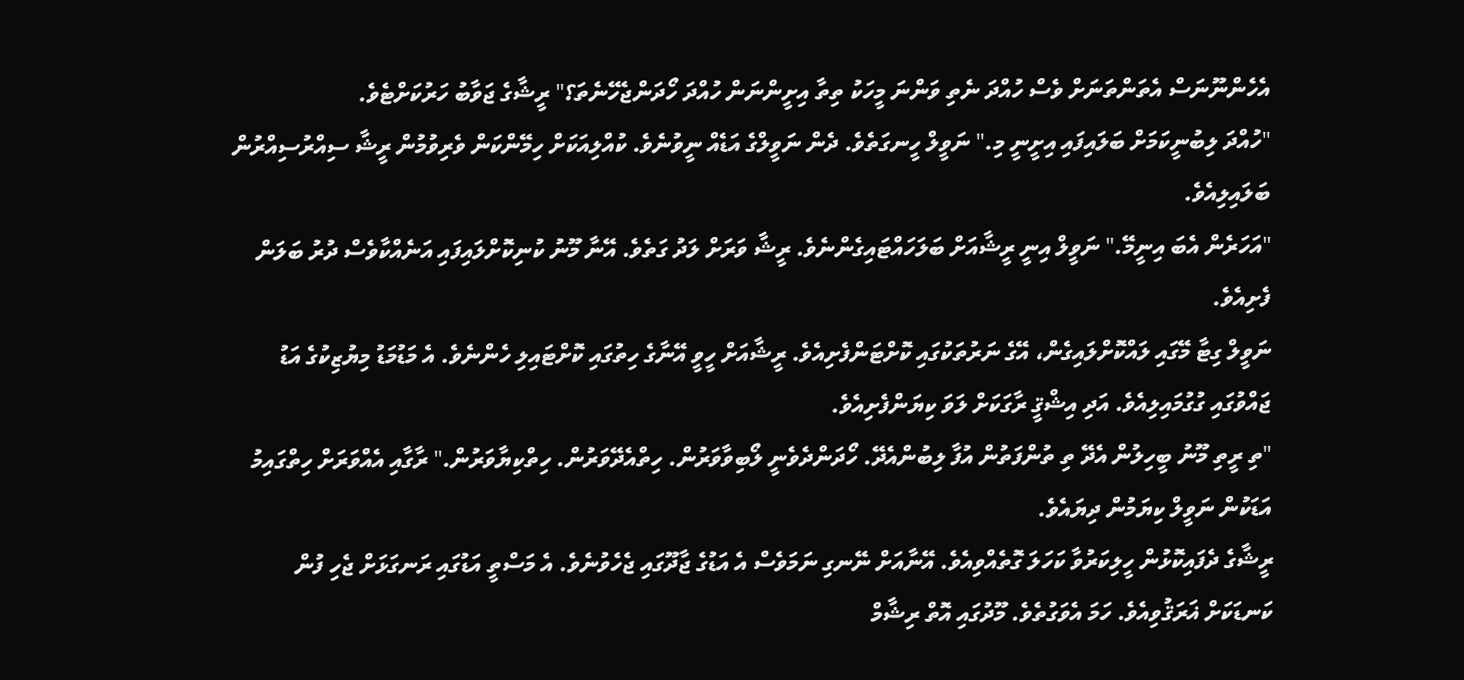އެހެންނޫނަސް އެތަންތަނަށް ވެސް ހުއްދަ ނެތި ވަންނަ މީހަކު ތިތާ އިށީންނަން ހުއްދަ ހޯދަންޖެހޭނެތަ؟" ރީޝާގެ ޖަވާބު ހަރުކަށްޓެވެ.
"ހުއްދަ ލިބުނީކަމަށް ބަލައިފައި އިށީނީ މި." ނަވީލް ހީނގަތެވެ. ދެން ނަވީލްގެ އަޑެއް ނީވުނެވެ. ކުއްލިއަކަށް ހިމޭންކަން ވެރިވުމުން ރީޝާ ސިއްރުސިއްރުން ބަލައިލިއެވެ.
"އަހަރެން އެބަ އިނީމޭ." ނަވީލް އިނީ ރީޝާއަށް ބަލަހައްޓައިގެންނެވެ. ރީޝާ ވަރަށް ލަދު ގަތެވެ. އޭނާ މޫނު ކުނިކޮށްލައިފައި އަނެއްކާވެސް ދުރު ބަލަން ފެށިއެވެ.
ނަވީލް ގިޓާ މޭގައި ލައްކޮށްލައިގެން، އޭގެ ނަރުތަކުގައި ކޮށްޓަންފެށިއެވެ. ރީޝާއަށް ހީވީ އޭނާގެ ހިތުގައި ކޮށްޓައިލި ހެންނެވެ. އެ މަޑުމަޑު މިޔުޒިކުގެ އަޑު ޖައްވުގައި ގުގުމައިލިއެވެ. އަދި އިޝްޤީ ރާގަކަށް ލަވަ ކިޔަންފެށިއެވެ.
"ތި ރީތި މޫނު ބީހިލުން އެދޭ ތި ތުންފަތުން އުފާ ލިބުންއެދޭ. ހޯދަންދެވެނީ ލޯބިވާވަރުން. ހިތްއެދޭވަރުން. ހިތްކިޔާވަރުން." ރާގާއި އެއްވަރަށް ހިތްގައިމު އަޑަކުން ނަވީލް ކިޔަމުން ދިޔައެވެ.
ރީޝާގެ ދެފައިކޮޅުން ހީލިކަރުވާ ކަހަލަ ގޮތެއްވިއެވެ. އޭނާއަށް ނޭނގި ނަމަވެސް އެ އަޑުގެ ޖާދޫގައި ޖެހެވުނެވެ. އެ މަސްތީ އަޑުގައި ރަނގަޅަށް ޖެހި ފުން ކަނޑަކަށް ޣަރަޤުވިއެވެ. ހަމަ އެވަގުތެވެ. މޫދުގައި އޮތް ރިޝާމް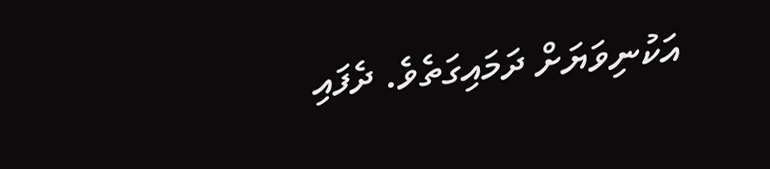އަކުނިވަޔަށް ދަމައިގަތެވެ. ދެފައި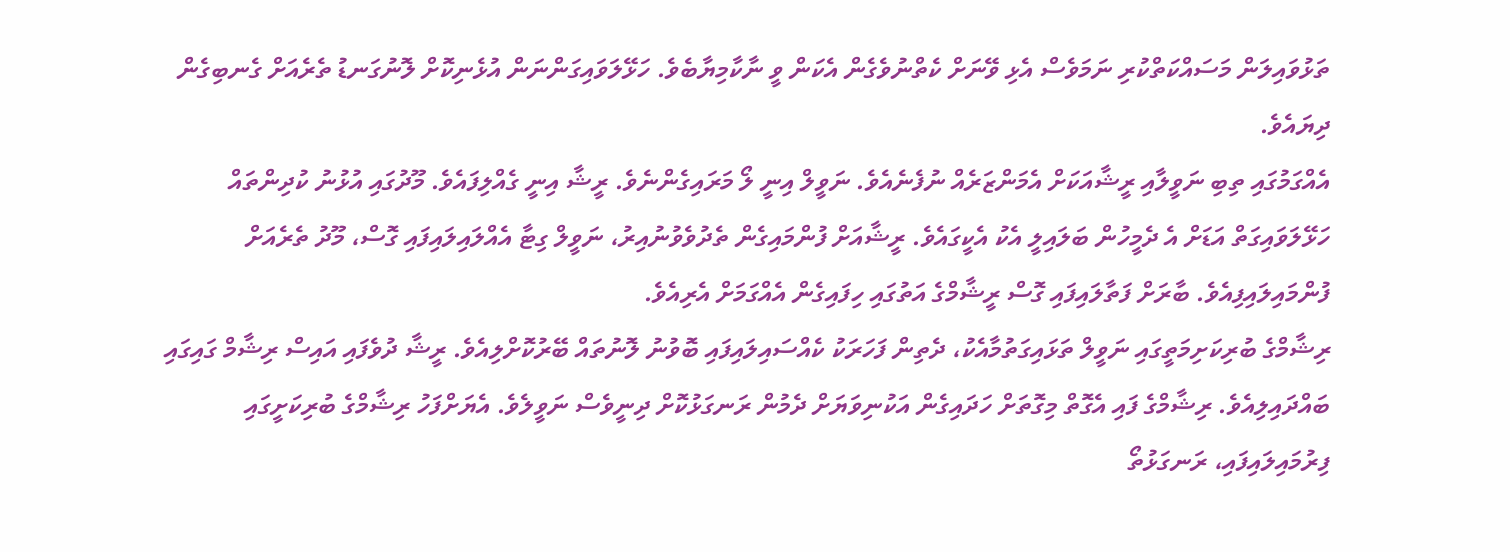ތަޅުވައިލަން މަސައްކަތްކުރި ނަމަވެސް އެޅި ވޭނަށް ކެތްނުވެގެން އެކަން ވީ ނާކާމިޔާބެވެ. ހަޅޭލަވައިގަންނަން އުޅެނިކޮށް ލޮނުގަނޑު ތެރެއަށް ގެނބިގެން ދިޔައެވެ.
އެއްގަމުގައި ތިބި ނަވީލާއި ރީޝާއަކަށް އެމަންޒަރެއް ނުފެނެއެވެ. ނަވީލް އިނީ ލޯ މަރައިގެންނެވެ. ރީޝާ އިނީ ގެއްލިފައެވެ. މޫދުގައި އުޅުނު ކުދިންތައް ހަޅޭލަވައިގަތް އަޑަށް އެ ދެމީހުން ބަލައިލީ އެކު އެކީގައެވެ. ރީޝާއަށް ފުންމައިގެން ތެދުވެވުނުއިރު، ނަވީލް ގިޓާ އެއްލައިލައިފައި ގޮސް، މޫދު ތެރެއަށް ފުންމައިލައިފިއެވެ. ބާރަށް ފަތާލައިފައި ގޮސް ރީޝާމްގެ އަތުގައި ހިފައިގެން އެއްގަމަށް އެރިއެވެ.
ރިޝާމްގެ ބުރިކަށިމަތީގައި ނަވީލް ތަޅައިގަތުމާއެކު، ދެތިން ފަހަރަކު ކެއްސައިލައިފައި ބޮވުނު ލޮނުތައް ބޭރުކޮށްލިއެވެ. ރީޝާ ދުވެފައި އައިސް ރިޝާމް ގައިގައި ބައްދައިލިއެވެ. ރިޝާމްގެ ފައި އެގޮތް މިގޮތަށް ހަދައިގެން އަކުނިވަޔަށް ދެމުން ރަނގަޅުކޮށް ދިނީވެސް ނަވީލެވެ. އެޔަށްފަހު ރިޝާމްގެ ބުރިކަށީގައި ފިރުމައިލައިފައި، ރަނގަޅުތޯ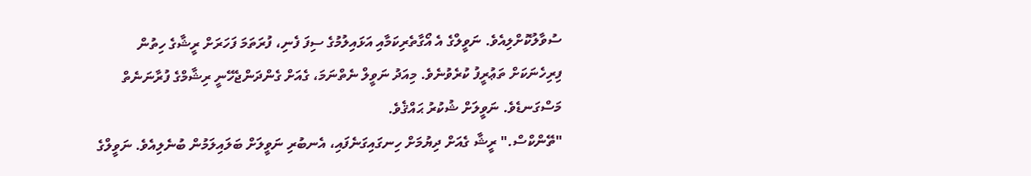ސުވާލުކޮށްލިއެވެ. ނަވީލްގެ އެ އޯގާތެރިކަމާއި އަޅައިލުމުގެ ސިފަ ފެނި، ފުރަތަމަ ފަހަރަށް ރީޝާގެ ހިތުން ފިރިހެނަކަށް ތަޢުރީފު ކުރެވުނެވެ. މިއަދު ނަވީލް ނެތްނަމަ، ގެއަށް ގެންދަންޖެހޭނީ ރިޝާމްގެ ފުރާނަނެތް މަސްގަނޑެވެ. ނަވީލަށް ޝުކުރު ޙައްޤެވެ.
"ތޭންކްސް." ރީޝާ ގެއަށް ދިޔުމަށް ހިނގައިގަނެފައި، އެނބުރި ނަވީލަށް ބަލައިލަމުން ބުނެލިއެވެ. ނަވީލްގެ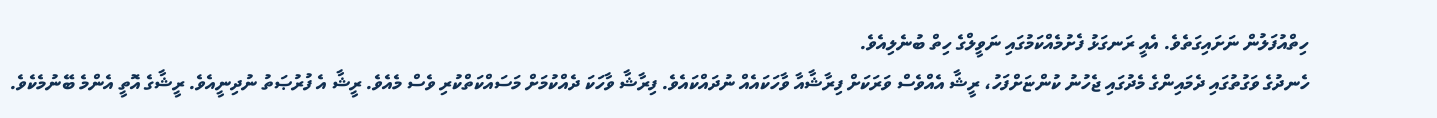ހިތްއުފަލުން ނަށައިގަތެވެ. އެއީ ރަނގަޅު ފެށުމެއްކަމުގައި ނަވީލްގެ ހިތް ބުނެލިއެވެ.
ހެނދުގެ ވަގުތުގައި ދެމައިންގެ މެދުގައި ޖެހުނު ކުންޏަށްފަހު، ރީޝާ އެއްވެސް ވަރަކަށް ފިރާޝާއާ ވާހަކައެއް ނުދައްކައެވެ. ފިރާޝާ ވާހަކަ ދެއްކުމަށް މަސައްކަތްކުރި ވެސް މެއެވެ. ރީޝާ އެ ފުރުޞަތު ނުދިނީއެވެ. ރީޝާގެ އޮތީ އެންމެ ބޭނުމެކެވެ.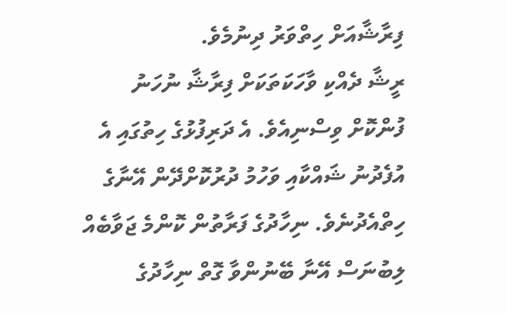ފިރާޝާއަށް ހިތްވަރު ދިނުމެވެ.
ރީޝާ ދެއްކި ވާހަކަތަކަށް ފިރާޝާ ނުހަނު ފުންކޮށް ވިސްނިއެވެ. އެ ދަރިފުޅުގެ ހިތުގައި އެ އުފެދުނު ޝައްކާއި ވަހުމު ދުރުކޮށްދޭން އޭނާގެ ހިތްއެދުނެވެ. ނިހާދުގެ ފަރާތުން ކޮންމެ ޖަވާބެއް ލިބުނަސް އޭނާ ބޭނުންވާ ގޮތް ނިހާދުގެ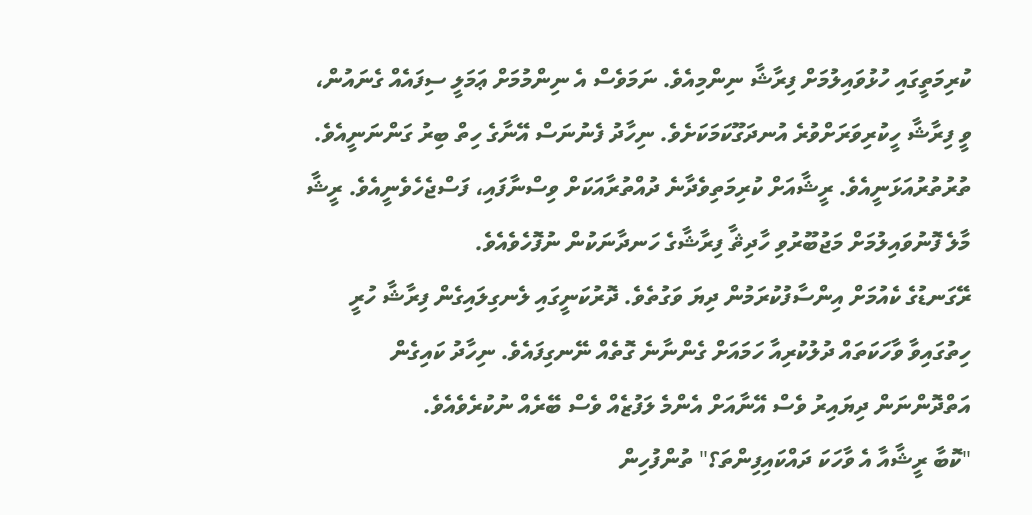ކުރިމަތީގައި ހުޅުވައިލުމަށް ފިރާޝާ ނިންމިއެވެ. ނަމަވެސް އެ ނިންމުމަށް ޢަމަލީ ސިފައެއް ގެނައުން، ވީ ފިރާޝާ ހީކުރިވަރަށްވުރެ އުނދަގޫކަމަކަށެވެ. ނިހާދު ފެނުނަސް އޭނާގެ ހިތް ބިރު ގަންނަނީއެވެ. ތުރުތުރުއަޅަނީއެވެ. ރީޝާއަށް ކުރިމަތިވެދާނެ ދުއްތުރާއަކަށް ވިސްނާފައި، ފަސްޖެހެވެނީއެވެ. ރީޝާ މާލެ ފޮނުވައިލުމަށް މަޖުބޫރުވި ހާދިޘާ ފިރާޝާގެ ހަނދާނަކުން ނުފޮހެވެއެވެ.
ރޭގަނޑުގެ ކެއުމަށް އިންސާފުކުރަމުން ދިޔަ ވަގުތެވެ. ދޮރުކަނީގައި ލެނގިލައިގެން ފިރާޝާ ހުރީ ހިތުގައިވާ ވާހަކަތައް ދުލުކުރިއާ ހަމައަށް ގެންނާނެ ގޮތެއް ނޭނގިފައެވެ. ނިހާދު ކައިގެން އަތްދޮންނަން ދިޔައިރު ވެސް އޭނާއަށް އެންމެ ލަފުޒެއް ވެސް ބޭރެއް ނުކުރެވެއެވެ.
"ކޮބާ ރީޝާއާ އެ ވާހަކަ ދައްކައިފިންތަ؟" ތުންފުހިން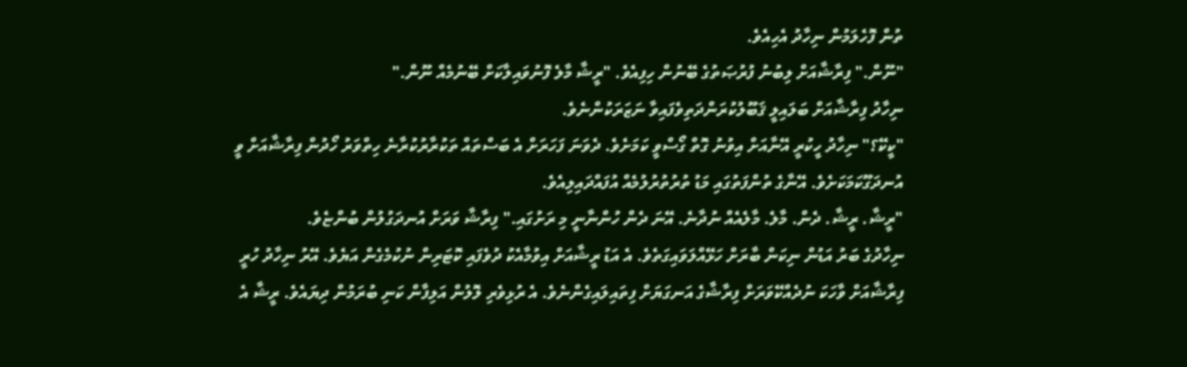ތުން ފޮހެލަމުން ނިހާދު އެހިއެވެ.
"ނޫން." ފިރާޝާއަށް ލިބުނު ފުރުޞަތުގެ ބޭނުން ހިފިއެވެ. "ރީޝާ މާލެ ފޮނުވައިލާކަށް ބޭނުމެއް ނޫން."
ނިހާދު ފިރާޝާއަށް ބަލައިލީ ޤަބޫލުކުރަންދަތިވެފައިވާ ނަޒަރަކުންނެވެ.
"ކީކޭ؟" ނިހާދު ހީކުރީ އޭނާއަށް އިވުނު ގޮތް ގޯސްވީ ކަމަށެވެ. ދެވަނަ ފަހަރަށް އެ ބަސްތައް ތަކުރާރުކުރާނެ ހިތްވަރު ހޯދުން ފިރާޝާއަށް ވީ އުނދަގޫކަމަކަށެވެ. އޭނާގެ ތުންފަތުގައި މަޑު ތުރުތުރުލުމެއް އުފައްދައިލިއެވެ.
"ރީޝާ. ރީޝާ. ދެން. މާލެ. މާލެއެއް ނުދާނެ. އޭނަ ދެން ހުންނާނީ މި ރަށުގައި." ފިރާޝާ ވަރަށް އުނދަގުލުން ބުންޏެވެ.
ނިހާދުގެ ބަރު އަޑުން ނިކަން ބާރަށް ހަޅޭއްލަވައިގަތެވެ. އެ އަޑު ރީޝާއަށް އިވުމާއެކު ދުވެފައި ކޮޓަރިން ނުކުމެގެން އަޔެވެ. އޭރު ނިހާދު ހުރީ ފިރާޝާއަށް ވާހަކަ ނުދެއްކޭވަރަށް ފިރާޝާގެ އަނގަޔަށް ފިތައިލައިގެންނެވެ. އެ ރުޅިވެރި ލޮލުން އަލިފާން ކަނި ބުރަމުން ދިޔައެވެ. ރީޝާ އެ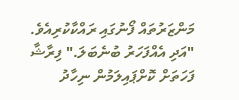މަންޒަރުތައް ފޯނުގައި ރައްކާކުރިއެވެ.
"އަދި އެއްފަހަރު ބުނެބަލަ." ފިރާޝާ ފަހަތަށް ކޮށްޕައިލަމުން ނިހާދު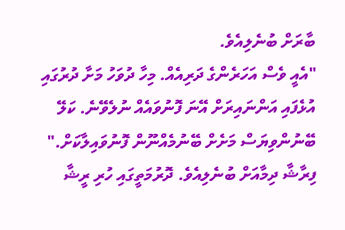ބާރަށް ބުނެލިއެވެ.
"އެއީ ވެސް އަހަރެންގެ ދަރިއެއް. މިހާ ދުވަހު މަށާ ދުރުގައި އުޅެފައި އަންނައިރަށް އޭނަ ފޮނުވައެއް ނުލެވޭނެ. ކަލޭ ބޭނުންވިޔަސް މަށެށް ބޭނުމެއްނޫން ފޮނުވައިލާކަށް." ފިރާޝާ ދިމާއަށް ބުނެލިއެވެ. ދޮރުމަތީގައި ހުރި ރީޝާ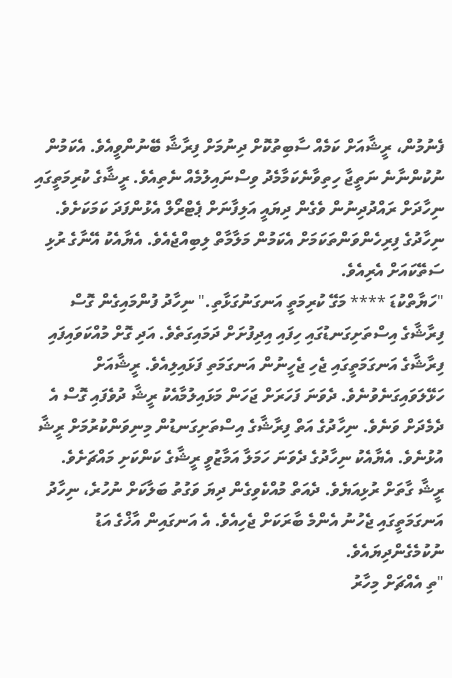ފެނުމުން، ރީޝާއަށް ކަމެއް ސާބިތުކޮށް ދިނުމަށް ފިރާޝާ ބޭނުންވީއެވެ. އެކަމުން ނުކުންނާނެ ނަތީޖާ ހިތިވާނެކަމާމެދު ވިސްނައިލުމެއް ނެތިއެވެ. ރީޝާގެ ކުރިމަތީގައި ނިހާދަށް ރައްދުދިނުން ވެގެން ދިޔައީ އަލިފާނަށް ޕެޓްރޯލް އެޅުންފަދަ ކަމަކަށެވެ. ނިހާދުގެ ފިރިހެންވަންތަކަމަށް އެކަމުން މަލާމާތް ލިބިއްޖެއެވެ. އެޔާއެކު އޭނާގެ ރުޅި ސަތޭކައަށް އެރިއެވެ.
"ހަޔާތްކުޑަ **** މަގޭ ކުރިމަތީ އަނގަނުގަޅާތި." ނިހާދު ފުންމައިގެން ގޮސް ފިރާޝާގެ އިސްތަށިގަނޑުގައި ހިފައި އިދިފުށަށް ދަމައިގަތެވެ. އަދި ގޮށް މުއްކަވައިފައި ފިރާޝާގެ އަނގަމަތީގައި ޖެހި ޖެހީނުން އަނގަމަތި ފަޅައިލިއެވެ. ރީޝާއަށް ހަޅޭލަވައިގަނެވުނެވެ. ދެވަނަ ފަހަރަށް ޖަހަން މަޅައިލުމާއެކު ރީޝާ ދުވެފައި ގޮސް އެ ދެމެދަށް ވަނެވެ. ނިހާދުގެ އަތް ފިރާޝާގެ އިސްތަށިގަނޑުން މިނިވަންކުރުމަށް ރީޝާ އުޅުނެވެ. އެޔާއެކު ނިހާދުގެ ދެވަނަ ހަމަލާ އަމާޒުވީ ރީޝާގެ ކަންކަށި މައްޗަށެވެ. ރީޝާ ގާތަށް ރުޅިއަޔެވެ. ދެއަތް މުއްކެވިގެން ދިޔަ ވަގުތު ބަލާކަށް ނުހުރެ، ނިހާދު އަނގަމަތީގައި ޖެހުނު އެންމެ ބާރަކަށް ޖެހިއެވެ. އެ އަނގައިން އާޚްގެ އަޑު ނުކުމެގެންދިޔައެވެ.
"ތި އެއްޗަށް މިހާރު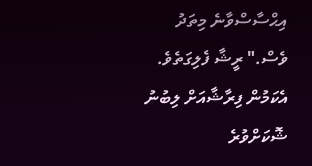އިޙްސާސްވާނެ މިތަދު ވެސް." ރީޝާ ފެލިގަތެވެ. އެކަމުން ފިރާޝާއަށް ލިބުނު ޝޮކަށްވުރެ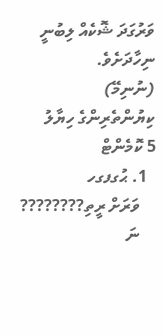ވަރުގަދަ ޝޮކެއް ލިބުނީ ނިހާދަށެވެ.
(ނުނިމޭ)
ކިޔުންތެރިންގެ ހިޔާލު
5 ކޮމެންޓް
  1. ޙުގފގހ
    ވަރަށް ރީތި????????
    ނަ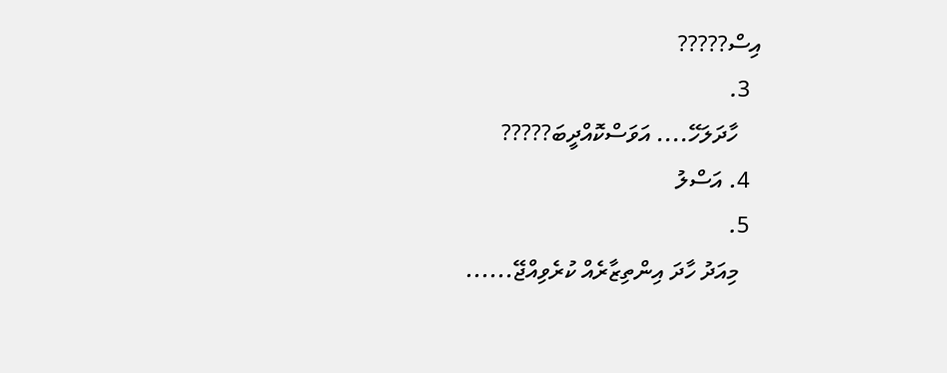އިސް?????
  3.
    ހާދަލަހޭ.... އަވަސްކޮއްދީބަ?????
  4. އަސްލު
  5.
    މިއަދު ހާދަ އިންތިޒާރެއް ކުރެވިއްޖޭ......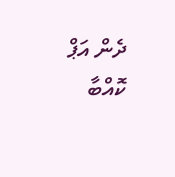ދެން އަޕް ކޮއްބާ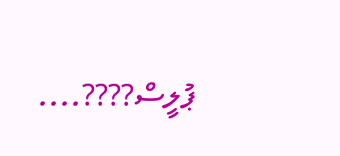ޕުލީސް????....